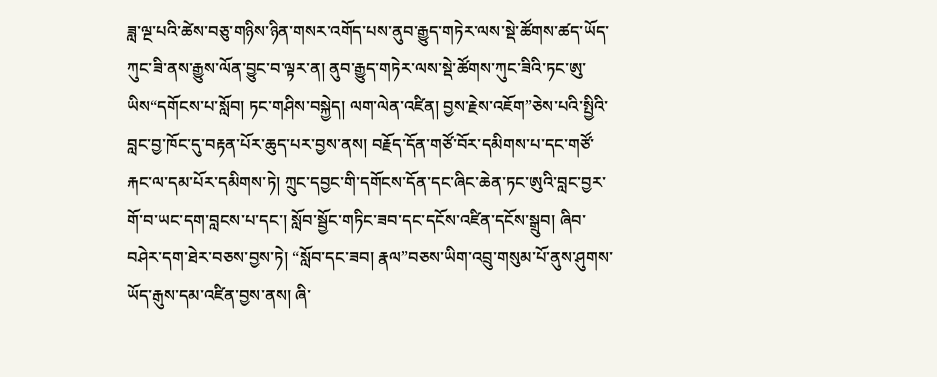ཟླ་ལྔ་པའི་ཚེས་བཅུ་གཉིས་ཉིན་གསར་འགོད་པས་ནུབ་རྒྱུད་གཏེར་ལས་སྡེ་ཚོགས་ཚད་ཡོད་ཀུང་ཟི་ནས་རྒྱུས་ལོན་བྱུང་བ་ལྟར་ན། ནུབ་རྒྱུད་གཏེར་ལས་སྡེ་ཚོགས་ཀུང་ཟིའི་ཏང་ཨུ་ཡིས“དགོངས་པ་སློབ། ཏང་གཤིས་བསྐྱེད། ལག་ལེན་འཛིན། བྱས་རྗེས་འཇོག”ཅེས་པའི་སྤྱིའི་བླང་བྱ་ཁོང་དུ་བརྟན་པོར་ཆུད་པར་བྱས་ནས། བརྗོད་དོན་གཙོ་བོར་དམིགས་པ་དང་གཙོ་རྐང་ལ་དམ་པོར་དམིགས་ཏེ། ཀྲུང་དབྱང་གི་དགོངས་དོན་དང་ཞིང་ཆེན་ཏང་ཨུའི་བླང་བྱར་གོ་བ་ཡང་དག་བླངས་པ་དང་། སློབ་སྦྱོང་གཏིང་ཟབ་དང་དངོས་འཛིན་དངོས་སྒྲུབ། ཞིབ་བཤེར་དག་ཐེར་བཅས་བྱས་ཏེ། “སློབ་དང་ཟབ། རྣལ”བཅས་ཡིག་འབྲུ་གསུམ་པོ་ནུས་ཤུགས་ཡོད་རྒུས་དམ་འཛིན་བྱས་ནས། ཞི་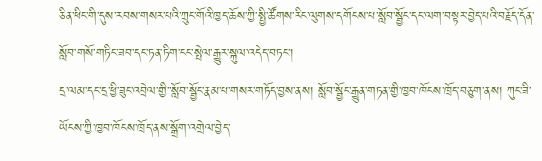ཅིན་ཕིང་གི་དུས་རབས་གསར་པའི་ཀྲུང་གོའི་ཁྱད་ཆོས་ཀྱི་སྤྱི་ཚོགས་རིང་ལུགས་དགོངས་པ་སློབ་སྦྱོང་དང་ལག་བསྟར་བྱེད་པའི་བརྗོད་དོན་སློབ་གསོ་གཏིང་ཟབ་དང་ཏན་ཏིག་ངང་སྤེལ་རྒྱུར་སྐུལ་འདེད་བཏང་།
དྲ་ལམ་དང་དྲ་ཕྱི་ཟུང་འབྲེལ་གྱི་་སློབ་སྦྱོང་རྣམ་པ་གསར་གཏོད་བྱས་ནས། སློབ་སྦྱོང་རྒྱུན་གཏན་གྱི་ཁྱབ་ཁོངས་ཁྲོད་བཅུག་ནས། ཀུང་ཟི་ཡོངས་ཀྱི་ཁྱབ་ཁོངས་ཁྲོད་ནས་སྒྲོག་འགྲེལ་བྱེད་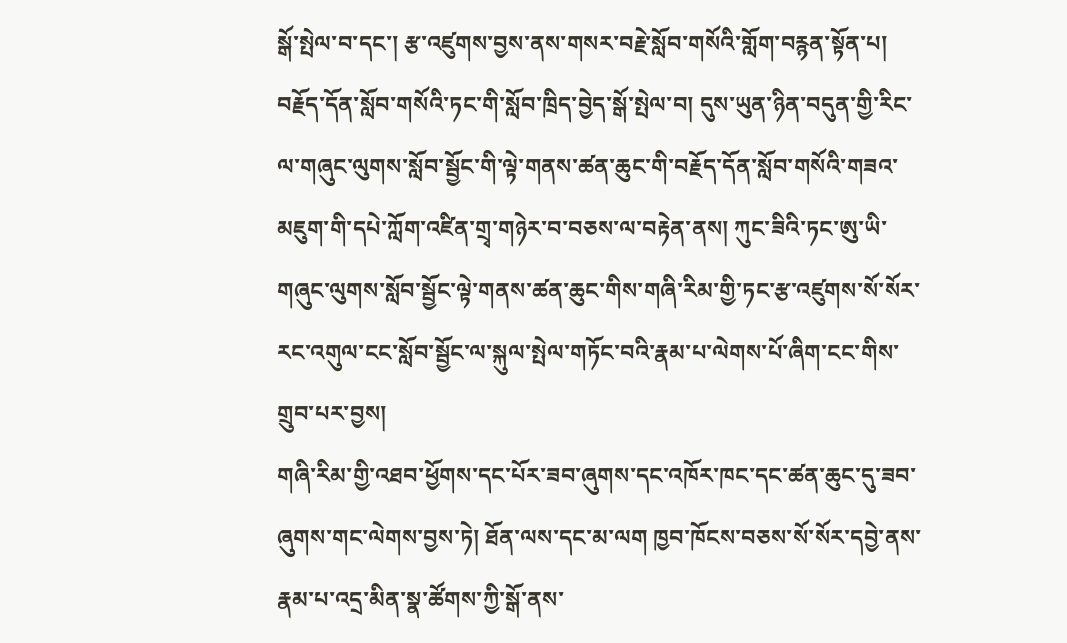སྒོ་སྤེལ་བ་དང་། རྩ་འཛུགས་བྱས་ནས་གསར་བརྗེ་སློབ་གསོའི་གློག་བརྙན་སྟོན་པ། བརྗོད་དོན་སློབ་གསོའི་ཏང་གི་སློབ་ཁྲིད་བྱེད་སྒོ་སྤེལ་བ། དུས་ཡུན་ཉིན་བདུན་གྱི་རིང་ལ་གཞུང་ལུགས་སློབ་སྦྱོང་གི་ལྟེ་གནས་ཚན་ཆུང་གི་བརྗོད་དོན་སློབ་གསོའི་གཟའ་མཇུག་གི་དཔེ་ཀློག་འཛིན་གྲྭ་གཉེར་བ་བཅས་ལ་བརྟེན་ནས། ཀུང་ཟིའི་ཏང་ཨུ་ཡི་གཞུང་ལུགས་སློབ་སྦྱོང་ལྟེ་གནས་ཚན་ཆུང་གིས་གཞི་རིམ་གྱི་ཏང་རྩ་འཛུགས་སོ་སོར་རང་འགུལ་ངང་སློབ་སྦྱོང་ལ་སྐུལ་སྤེལ་གཏོང་བའི་རྣམ་པ་ལེགས་པོ་ཞིག་ངང་གིས་གྲུབ་པར་བྱས།
གཞི་རིམ་གྱི་འཐབ་ཕྱོགས་དང་པོར་ཟབ་ཞུགས་དང་འཁོར་ཁང་དང་ཚན་ཆུང་དུ་ཟབ་ཞུགས་གང་ལེགས་བྱས་ཏེ། ཐོན་ལས་དང་མ་ལག ཁྱབ་ཁོངས་བཅས་སོ་སོར་དབྱེ་ནས་རྣམ་པ་འདྲ་མིན་སྣ་ཚོགས་ཀྱི་སྒོ་ནས་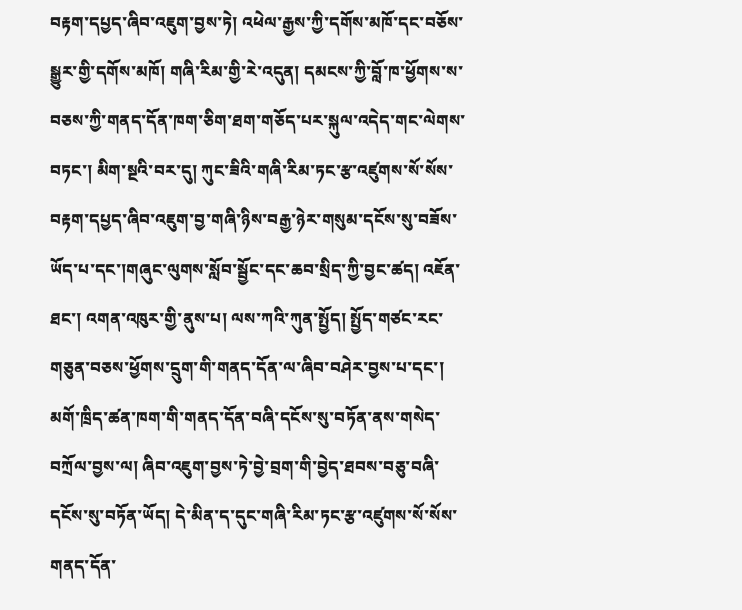བརྟག་དཔྱད་ཞིབ་འཇུག་བྱས་ཏེ། འཕེལ་རྒྱས་ཀྱི་དགོས་མཁོ་དང་བཅོས་སྒྱུར་གྱི་དགོས་མཁོ། གཞི་རིམ་གྱི་རེ་འདུན། དམངས་ཀྱི་བློ་ཁ་ཕྱོགས་ས་བཅས་ཀྱི་གནད་དོན་ཁག་ཅིག་ཐག་གཅོད་པར་སྐུལ་འདེད་གང་ལེགས་བཏང་། མིག་སྔའི་བར་དུ། ཀུང་ཟིའི་གཞི་རིམ་ཏང་རྩ་འཛུགས་སོ་སོས་བརྟག་དཔྱད་ཞིབ་འཇུག་བྱ་གཞི་ཉིས་བརྒྱ་ཉེར་གསུམ་དངོས་སུ་བཟོས་ཡོད་པ་དང་།གཞུང་ལུགས་སློབ་སྦྱོང་དང་ཆབ་སྲིད་ཀྱི་བྱང་ཚད། འཇོན་ཐང་། འགན་འཁུར་གྱི་ནུས་པ། ལས་ཀའི་ཀུན་སྤྱོད། སྤྱོད་གཙང་རང་གཅུན་བཅས་ཕྱོགས་དྲུག་གི་གནད་དོན་ལ་ཞིབ་བཤེར་བྱས་པ་དང་། མགོ་ཁྲིད་ཚན་ཁག་གི་གནད་དོན་བཞི་དངོས་སུ་བཏོན་ནས་གསེད་བཀྲོལ་བྱས་ལ། ཞིབ་འཇུག་བྱས་ཏེ་བྱེ་བྲག་གི་བྱེད་ཐབས་བཅུ་བཞི་དངོས་སུ་བཏོན་ཡོད། དེ་མིན་ད་དུང་གཞི་རིམ་ཏང་རྩ་འཛུགས་སོ་སོས་གནད་དོན་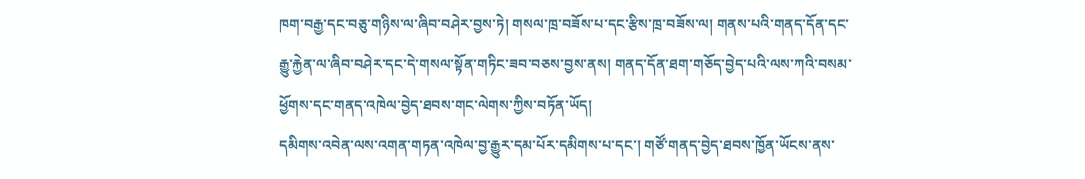ཁག་བརྒྱ་དང་བཅུ་གཉིས་ལ་ཞིབ་བཤེར་བྱས་ཏེ། གསལ་ཁྲ་བཟོས་པ་དང་རྩིས་ཁྲ་བཟོས་ལ། གནས་པའི་གནད་དོན་དང་རྒྱུ་རྐྱེན་ལ་ཞིབ་བཤེར་དང་དེ་གསལ་སྟོན་གཏིང་ཟབ་བཅས་བྱས་ནས། གནད་དོན་ཐག་གཅོད་བྱེད་པའི་ལས་ཀའི་བསམ་ཕྱོགས་དང་གནད་འཁེལ་བྱེད་ཐབས་གང་ལེགས་ཀྱིས་བཏོན་ཡོད།
དམིགས་འབེན་ལས་འགན་གཏན་འཁེལ་བྱ་རྒྱུར་དམ་པོར་དམིགས་པ་དང་། གཙོ་གནད་བྱེད་ཐབས་ཁྱོན་ཡོངས་ནས་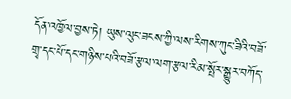དོན་འཁྱོལ་བྱས་ཏེ། ཡུས་ལུང་ཟངས་ཀྱི་ལས་རིགས་ཀུང་ཟིའི་བཟོ་གྲྭ་དང་པོ་དང་གཉིས་པའི་བཟོ་རྩལ་ལག་རྩལ་རིམ་སྤོར་སྒྱུར་བཀོད་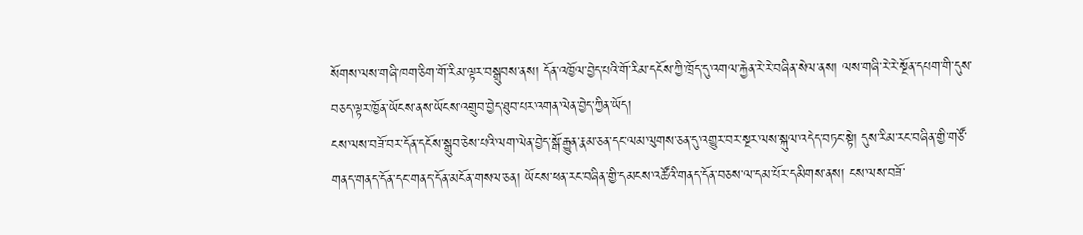སོགས་ལས་གཞི་ཁག་ཅིག་གོ་རིམ་ལྟར་བསྒྲུབས་ནས། དོན་འཁྱོལ་བྱེད་པའི་གོ་རིམ་དངོས་ཀྱི་ཁྲོད་དུ་འགལ་རྐྱེན་རེ་རེ་བཞིན་སེལ་ནས། ལས་གཞི་རེ་རེ་སྔོན་དཔག་གི་དུས་བཅད་ལྟར་ཁྱོན་ཡོངས་ནས་ཡོངས་འགྲུབ་བྱེད་ཐུབ་པར་འགན་ལེན་བྱེད་ཀྱིན་ཡོད།
ངས་ལས་བཟོ་བར་དོན་དངོས་སྒྲུབ་ཅེས་པའི་ལག་ལེན་བྱེད་སྒོ་རྒྱུན་རྣམ་ཅན་དང་ལམ་ལུགས་ཅན་དུ་འགྱུར་བར་སྔར་ལས་སྐུལ་འདེད་བཏང་སྟེ། དུས་རིམ་རང་བཞིན་གྱི་གཙོ་གནད་གནད་དོན་དང་གནད་དོན་མངོན་གསལ་ཅན། ཡོངས་ཕན་རང་བཞིན་གྱི་དམངས་འཚོའི་གནད་དོན་བཅས་ལ་དམ་པོར་དམིགས་ནས། ངས་ལས་བཟོ་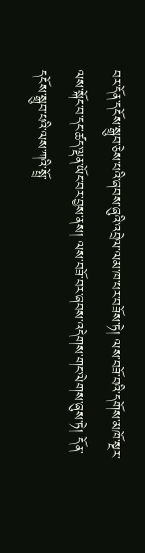བར་དོན་དངོས་སྒྲུབ་ཅེས་པའི་ཞབས་ཞུའི་འབྲེལ་ལམ་ཁ་པར་བཟོས་ཏེ། ལས་བཟོ་བའི་དགོས་མཁོ་སྔར་ལས་སྐོང་བ་དང་ཚད་ལྡན་ཡོང་བར་བྱས་ནས། ལས་བཟོ་བར་ཞབས་འདེགས་གང་ལེགས་ཞུས་ཏེ། དོན་དངོས་སྒྲུབ་པའི་ལས་ཀའི་སྤྲོ་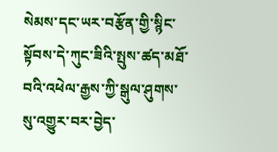སེམས་དང་ཡར་བརྩོན་གྱི་སྙིང་སྟོབས་དེ་ཀུང་ཟིའི་སྤུས་ཚད་མཐོ་བའི་འཕེལ་རྒྱས་ཀྱི་སྒུལ་ཤུགས་སུ་འགྱུར་བར་བྱེད་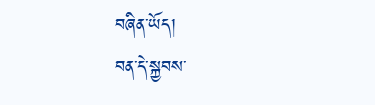བཞིན་ཡོད།
བན་དེ་སྐྱབས་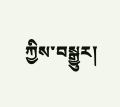ཀྱིས་བསྒྱུར།